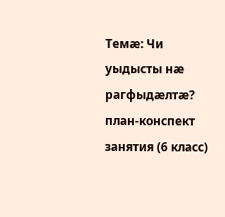Темæ: Чи уыдысты нæ рагфыдæлтæ?
план-конспект занятия (6 класс)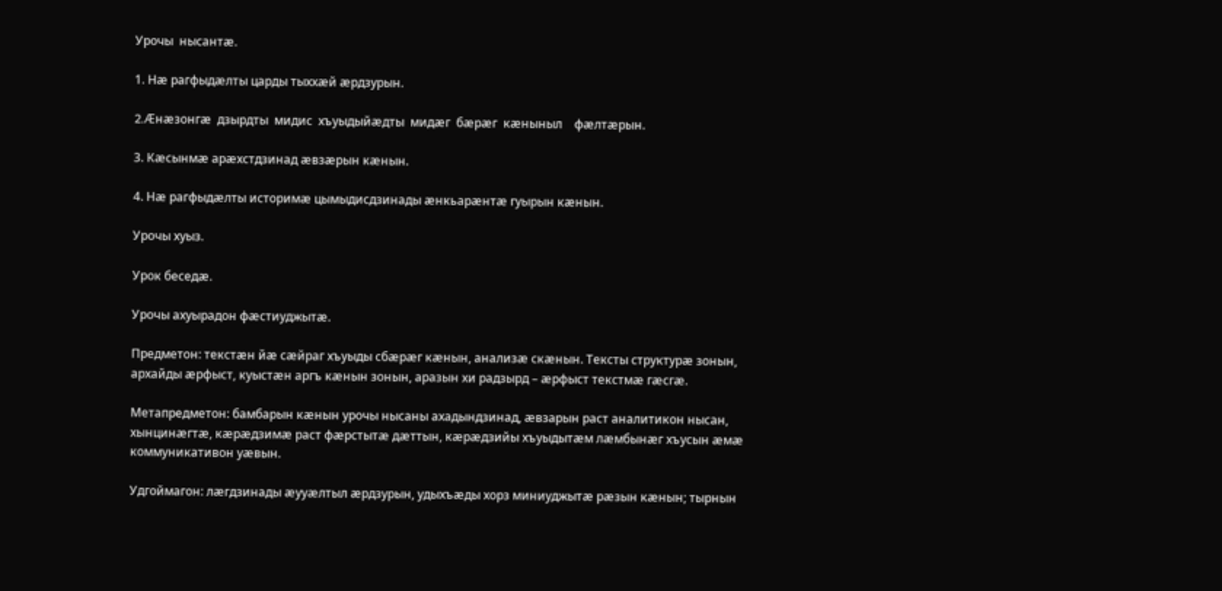Урочы  нысантæ.

1. Нæ рагфыдæлты царды тыххæй æрдзурын.

2.Æнæзонгæ  дзырдты  мидис  хъуыдыйæдты  мидæг  бæрæг  кæныныл    фæлтæрын.

3. Кæсынмæ арæхстдзинад æвзæрын кæнын.

4. Нæ рагфыдæлты историмæ цымыдисдзинады æнкьарæнтæ гуырын кæнын.

Урочы хуыз.

Урок беседæ.

Урочы ахуырадон фæстиуджытæ.

Предметон: текстæн йæ сæйраг хъуыды сбæрæг кæнын, анализæ скæнын. Тексты структурæ зонын,  архайды æрфыст, куыстæн аргъ кæнын зонын, аразын хи радзырд – æрфыст текстмæ гæсгæ.

Метапредметон: бамбарын кæнын урочы нысаны ахадындзинад, æвзарын раст аналитикон нысан, хынцинæгтæ, кæрæдзимæ раст фæрстытæ дæттын, кæрæдзийы хъуыдытæм лæмбынæг хъусын æмæ коммуникативон уæвын.

Удгоймагон: лæгдзинады æууæлтыл æрдзурын, удыхъæды хорз миниуджытæ рæзын кæнын; тырнын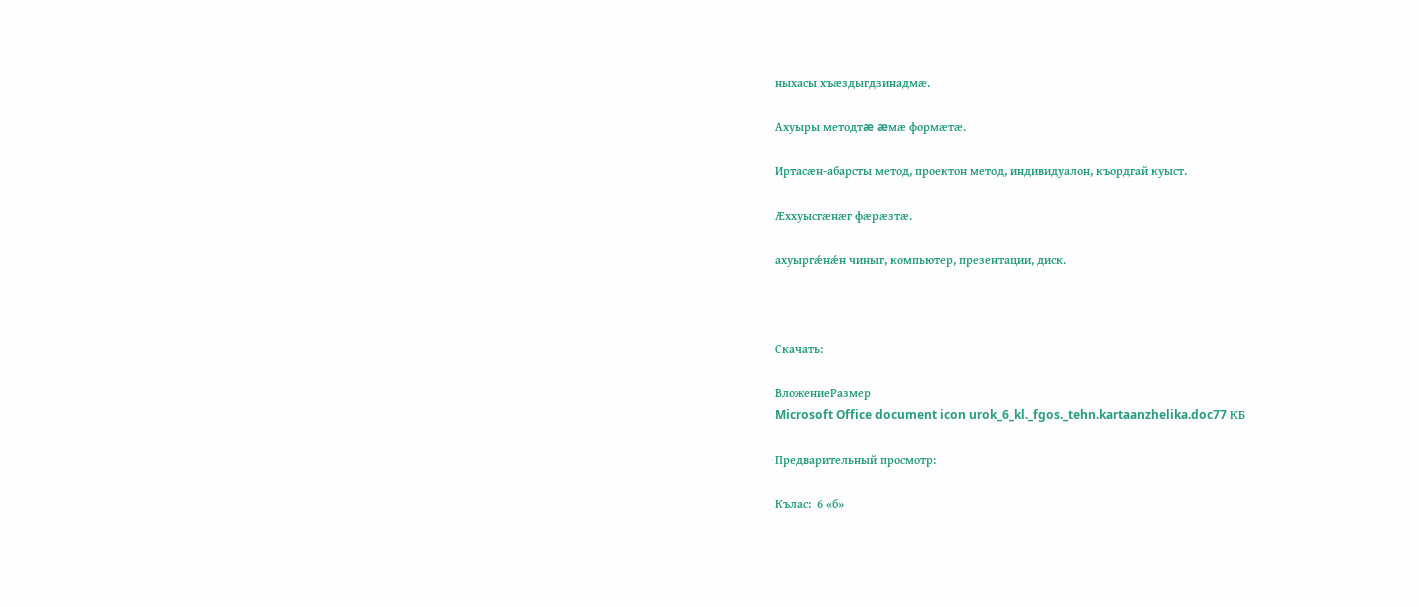ныхасы хъæздыгдзинадмæ.

Ахуыры методтæ æмæ формæтæ.

Иртасæн-абарсты метод, проектон метод, индивидуалон, къордгай куыст.

Æххуысгæнæг фæрæзтæ.

ахуыргǽнǽн чиныг, компьютер, презентации, диск.



Скачать:

ВложениеРазмер
Microsoft Office document icon urok_6_kl._fgos._tehn.kartaanzhelika.doc77 КБ

Предварительный просмотр:

Кълас:  6 «б»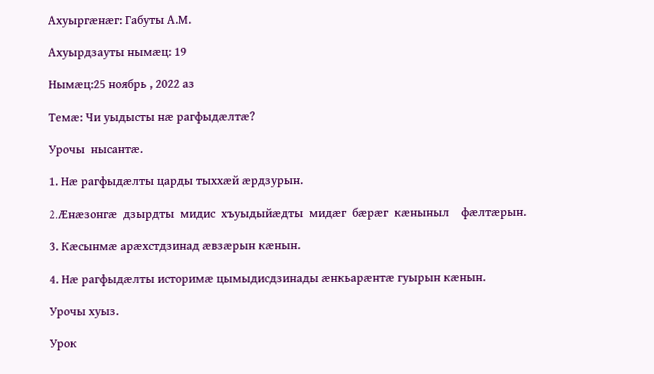Ахуыргæнæг: Габуты А.М.

Ахуырдзауты нымæц: 19

Нымæц:25 ноябрь , 2022 аз

Темæ: Чи уыдысты нæ рагфыдæлтæ?

Урочы  нысантæ.

1. Нæ рагфыдæлты царды тыххæй æрдзурын.

2.Æнæзонгæ  дзырдты  мидис  хъуыдыйæдты  мидæг  бæрæг  кæныныл    фæлтæрын.

3. Кæсынмæ арæхстдзинад æвзæрын кæнын.

4. Нæ рагфыдæлты историмæ цымыдисдзинады æнкьарæнтæ гуырын кæнын.

Урочы хуыз.

Урок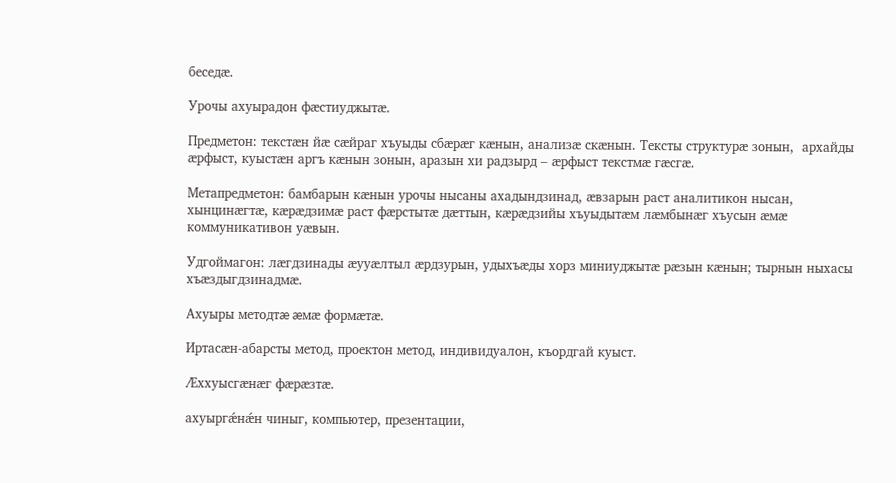беседæ.

Урочы ахуырадон фæстиуджытæ.

Предметон: текстæн йæ сæйраг хъуыды сбæрæг кæнын, анализæ скæнын. Тексты структурæ зонын,  архайды æрфыст, куыстæн аргъ кæнын зонын, аразын хи радзырд – æрфыст текстмæ гæсгæ.

Метапредметон: бамбарын кæнын урочы нысаны ахадындзинад, æвзарын раст аналитикон нысан, хынцинæгтæ, кæрæдзимæ раст фæрстытæ дæттын, кæрæдзийы хъуыдытæм лæмбынæг хъусын æмæ коммуникативон уæвын.

Удгоймагон: лæгдзинады æууæлтыл æрдзурын, удыхъæды хорз миниуджытæ рæзын кæнын; тырнын ныхасы хъæздыгдзинадмæ.

Ахуыры методтæ æмæ формæтæ.

Иртасæн-абарсты метод, проектон метод, индивидуалон, къордгай куыст.

Æххуысгæнæг фæрæзтæ.

ахуыргǽнǽн чиныг, компьютер, презентации,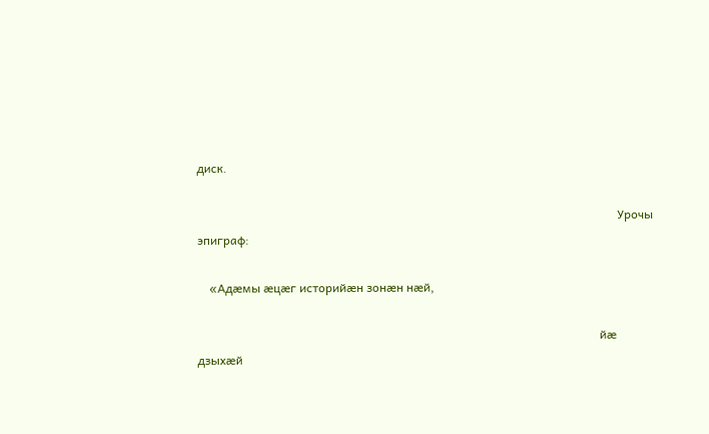диск.

                                                                                                                                            Урочы эпиграф:

    «Адæмы æцæг историйæн зонæн нæй,

                                                                                                                                      йæ дзыхæй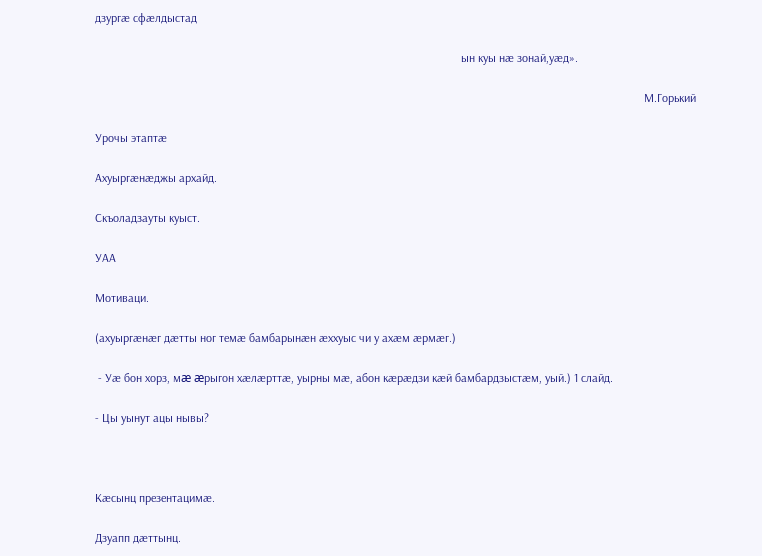дзургæ сфæлдыстад

                                                                                                                          ын куы нæ зонай,уæд».

                                                                                                                                                                                       М.Горький

Урочы этаптæ

Ахуыргæнæджы архайд.

Скъоладзауты куыст.

УАА

Мотиваци.

(ахуыргæнæг дæтты ног темæ бамбарынæн æххуыс чи у ахæм æрмæг.)

 - Уæ бон хорз, мæ æрыгон хæлæрттæ, уырны мæ, абон кæрæдзи кæй бамбардзыстæм, уый.) 1 слайд.

- Цы уынут ацы нывы?



Кæсынц презентацимæ.

Дзуапп дæттынц.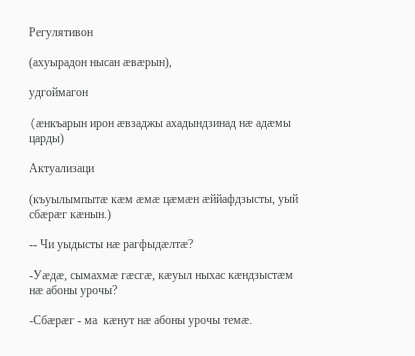Регулятивон

(ахуырадон нысан æвæрын),

удгоймагон

(æнкъарын ирон æвзаджы ахадындзинад нæ адæмы царды)

Актуализаци

(къуылымпытæ кæм æмæ цæмæн æййафдзысты, уый сбæрæг кæнын.)

-- Чи уыдысты нæ рагфыдæлтæ?

-Уæдæ, сымахмæ гæсгæ, кæуыл ныхас кæндзыстæм  нæ абоны урочы?

-Сбæрæг - ма  кæнут нæ абоны урочы темæ.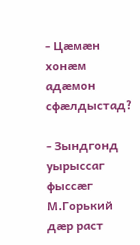- Цæмæн хонæм адæмон сфæлдыстад?

- Зындгонд уырыссаг фыссæг   М.Горький   дæр раст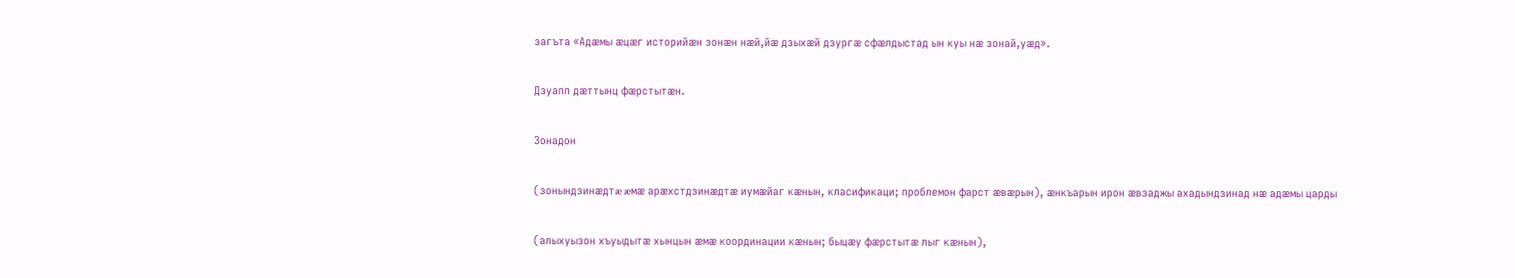загъта «Адæмы æцæг историйæн зонæн нæй,йæ дзыхæй дзургæ сфæлдыстад ын куы нæ зонай,уæд».

Дзуапп дæттынц фæрстытæн.

Зонадон

(зонындзинæдтæ æмæ арæхстдзинæдтæ иумæйаг кæнын, класификаци; проблемон фарст æвæрын), æнкъарын ирон æвзаджы ахадындзинад нæ адæмы царды

(алыхуызон хъуыдытæ хынцын æмæ координации кæнын; быцæу фæрстытæ лыг кæнын),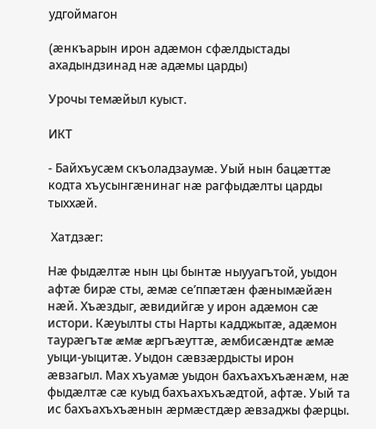удгоймагон

(æнкъарын ирон адæмон сфæлдыстады ахадындзинад нæ адæмы царды)

Урочы темæйыл куыст.

ИКТ

- Байхъусæм скъоладзаумæ. Уый нын бацæттæ кодта хъусынгæнинаг нæ рагфыдæлты царды тыххæй.

 Хатдзæг:

Нæ фыдæлтæ нын цы бынтæ ныууагътой, уыдон афтæ бирæ сты, æмæ се’ппæтæн фæнымæйæн нæй. Хъæздыг, æвидийгæ у ирон адæмон сæ истори. Кæуылты сты Нарты кадджытæ, адæмон таурæгътæ æмæ æргъæуттæ, æмбисæндтæ æмæ уыци-уыцитæ. Уыдон сæвзæрдысты ирон æвзагыл. Мах хъуамæ уыдон бахъахъхъæнæм, нæ фыдæлтæ сæ куыд бахъахъхъæдтой, афтæ. Уый та ис бахъахъхъæнын æрмæстдæр æвзаджы фæрцы.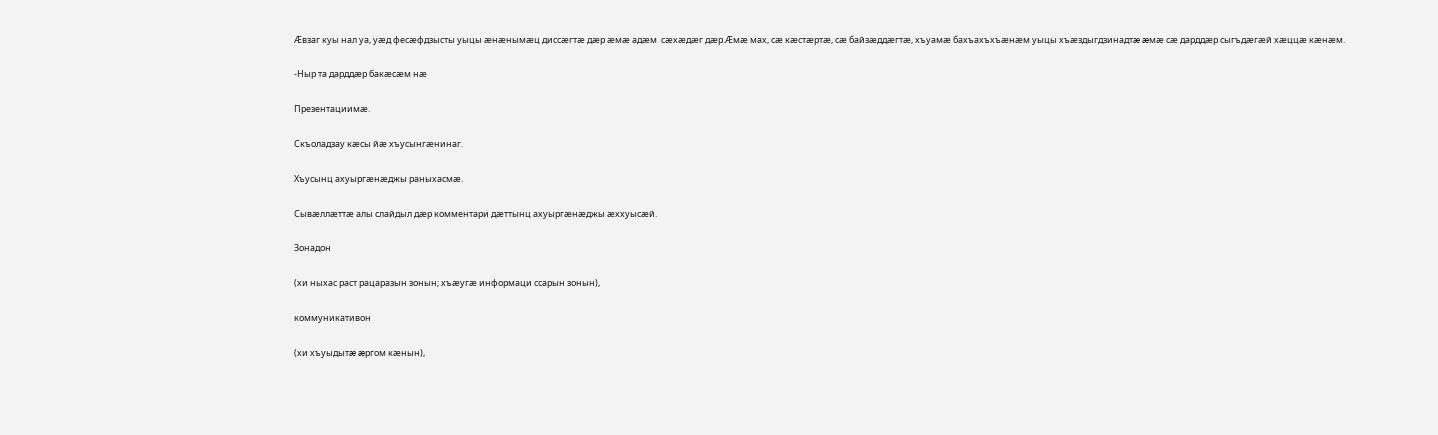Æвзаг куы нал уа, уæд фесæфдзысты уыцы æнæнымæц диссæгтæ дæр æмæ адæм  сæхæдæг дæр.Æмæ мах, сæ кæстæртæ, сæ байзæддæгтæ, хъуамæ бахъахъхъæнæм уыцы хъæздыгдзинадтæ æмæ сæ дарддæр сыгъдæгæй хæццæ кæнæм.

-Ныр та дарддæр бакæсæм нæ

Презентациимæ.

Скъоладзау кæсы йæ хъусынгæнинаг.

Хъусынц ахуыргæнæджы раныхасмæ.

Сывæллæттæ алы слайдыл дæр комментари дæттынц ахуыргæнæджы æххуысæй.

Зонадон

(хи ныхас раст рацаразын зонын; хъæугæ информаци ссарын зонын),

коммуникативон

(хи хъуыдытæ æргом кæнын),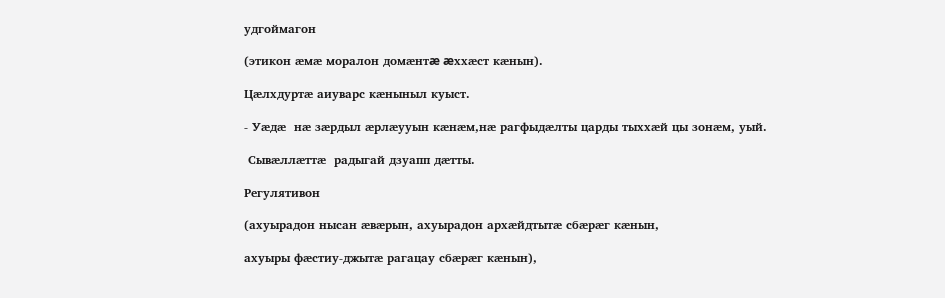удгоймагон

(этикон æмæ моралон домæнтæ æххæст кæнын).

Цæлхдуртæ аиуварс кæныныл куыст.

- Уæдæ  нæ зæрдыл æрлæууын кæнæм,нæ рагфыдæлты царды тыххæй цы зонæм, уый.

 Сывæллæттæ  радыгай дзуапп дæтты.

Регулятивон

(ахуырадон нысан æвæрын, ахуырадон архæйдтытæ сбæрæг кæнын,

ахуыры фæстиу-джытæ рагацау сбæрæг кæнын),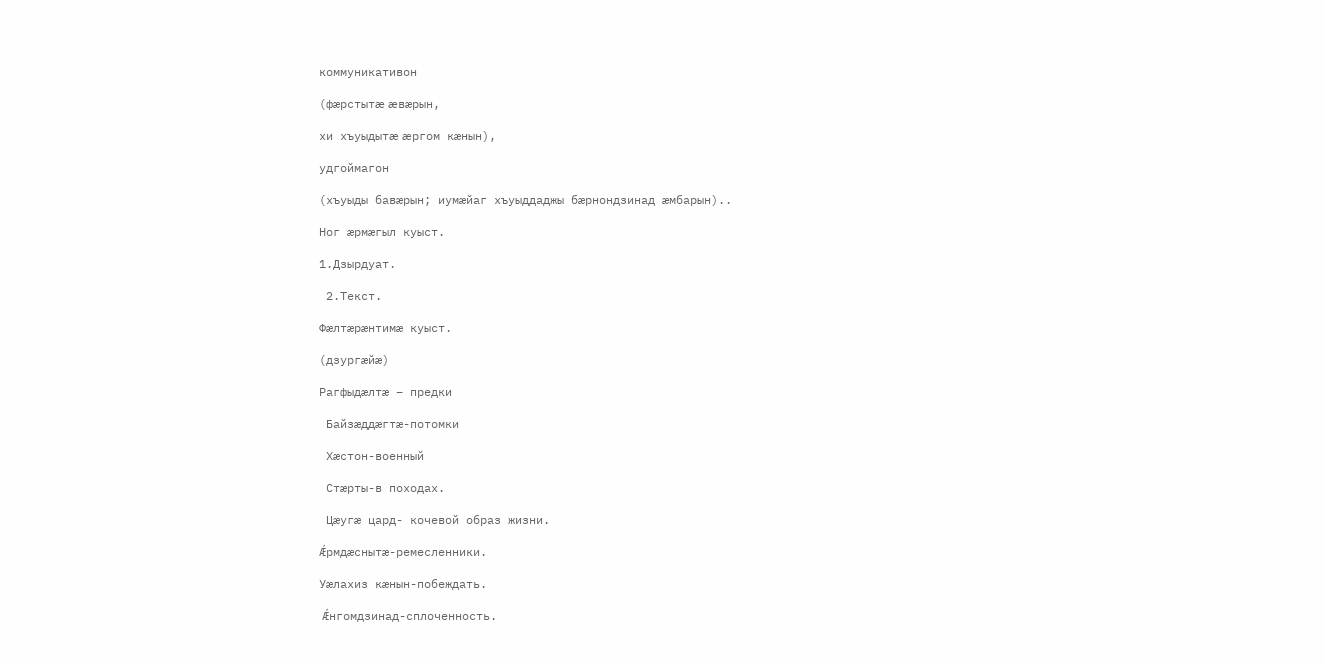коммуникативон

(фæрстытæ æвæрын,

хи хъуыдытæ æргом кæнын),

удгоймагон

(хъуыды бавæрын; иумæйаг хъуыддаджы бæрнондзинад æмбарын)..

Ног æрмæгыл куыст.

1.Дзырдуат.

 2.Текст.

Фæлтæрæнтимæ куыст.

(дзургæйæ)

Рагфыдæлтæ – предки

 Байзæддæгтæ-потомки

 Хæстон-военный

 Стæрты-в походах.

 Цæугæ цард- кочевой образ жизни.

Ǽрмдæснытæ-ремесленники.

Уæлахиз кæнын-побеждать.

 Ǽнгомдзинад-сплоченность.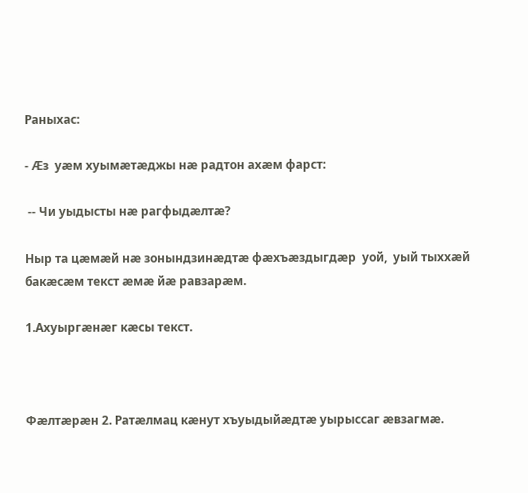Раныхас:

- Æз  уæм хуымæтæджы нæ радтон ахæм фарст:

 -- Чи уыдысты нæ рагфыдæлтæ?

Ныр та цæмæй нæ зонындзинæдтæ фæхъæздыгдæр  уой,  уый тыххæй бакæсæм текст æмæ йæ равзарæм.

1.Ахуыргæнæг кæсы текст.



Фæлтæрæн 2. Ратæлмац кæнут хъуыдыйæдтæ уырыссаг æвзагмæ.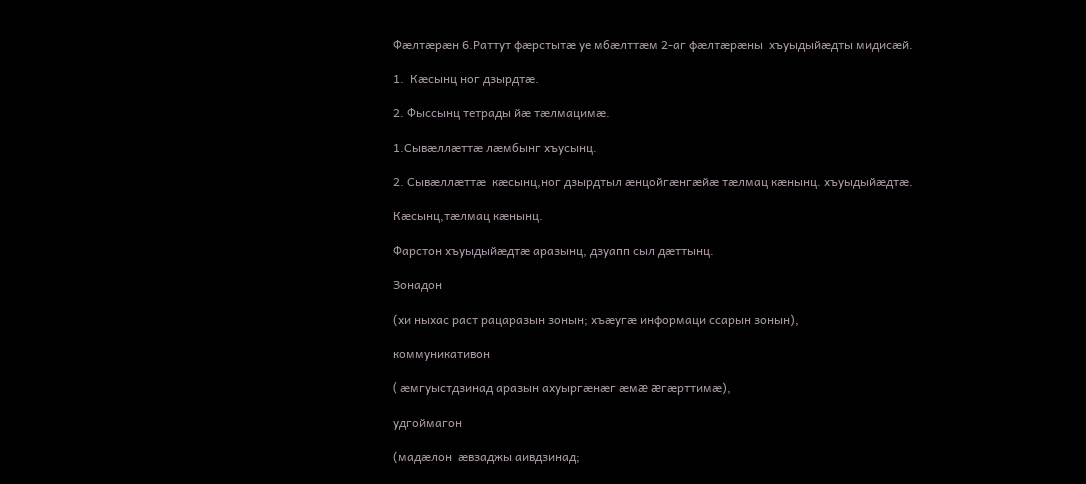Фæлтæрæн 6.Раттут фæрстытæ уе мбæлттæм 2-аг фæлтæрæны  хъуыдыйæдты мидисæй.

1.  Кæсынц ног дзырдтæ.

2. Фыссынц тетрады йæ тæлмацимæ.

1.Сывæллæттæ лæмбынг хъусынц.

2. Сывæллæттæ  кæсынц,ног дзырдтыл æнцойгæнгæйæ тæлмац кæнынц. хъуыдыйæдтæ.

Кæсынц,тæлмац кæнынц.

Фарстон хъуыдыйæдтæ аразынц, дзуапп сыл дæттынц.

Зонадон

(хи ныхас раст рацаразын зонын; хъæугæ информаци ссарын зонын),

коммуникативон

( æмгуыстдзинад аразын ахуыргæнæг æмæ æгæрттимæ),

удгоймагон

(мадæлон  æвзаджы аивдзинад;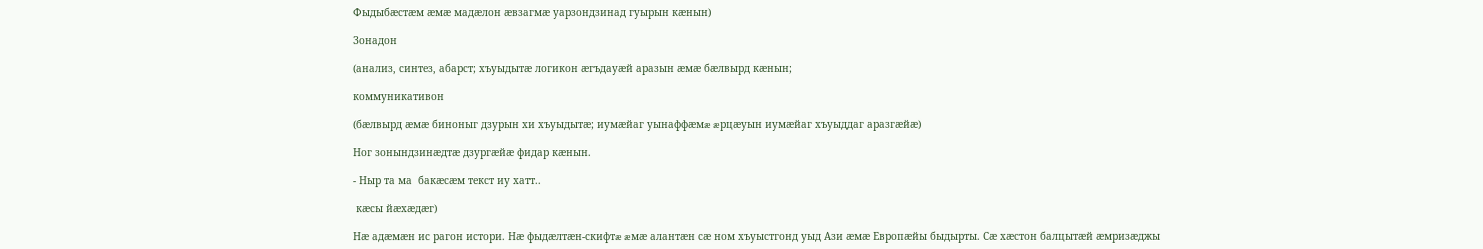Фыдыбæстæм æмæ мадæлон æвзагмæ уарзондзинад гуырын кæнын)

Зонадон

(анализ, синтез, абарст; хъуыдытæ логикон æгъдауæй аразын æмæ бæлвырд кæнын;

коммуникативон

(бæлвырд æмæ биноныг дзурын хи хъуыдытæ; иумæйаг уынаффæмæ æрцæуын иумæйаг хъуыддаг аразгæйæ)

Ног зонындзинæдтæ дзургæйæ фидар кæнын.

- Ныр та ма  бакæсæм текст иу хатт..

 кæсы йæхæдæг)

Нæ адæмæн ис рагон истори. Нæ фыдæлтæн-скифтæ æмæ алантæн сæ ном хъуыстгонд уыд Ази æмæ Европæйы быдырты. Сæ хæстон балцытæй æмризæджы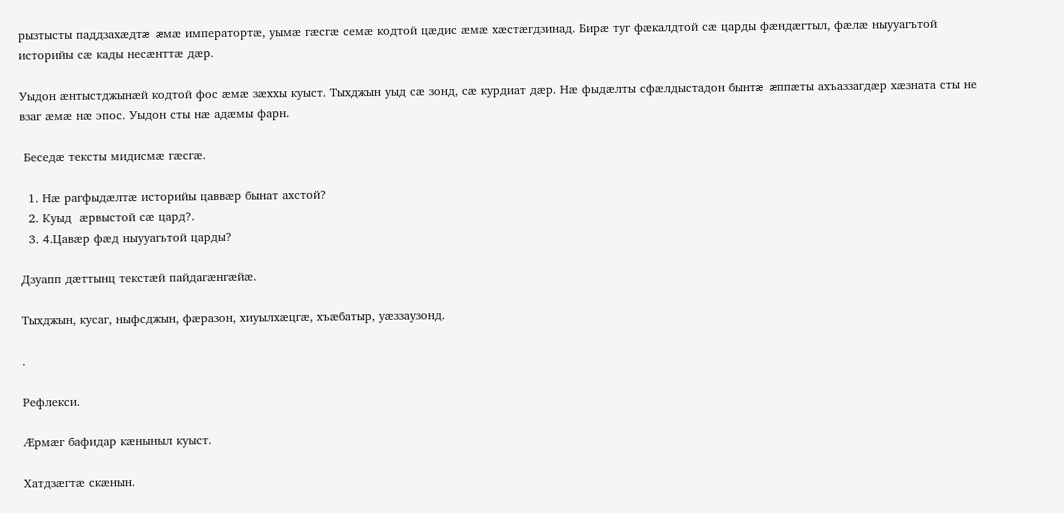рызтысты паддзахæдтæ æмæ императортæ, уымæ гæсгæ семæ кодтой цæдис æмæ хæстæгдзинад. Бирæ туг фæкалдтой сæ царды фæндæгтыл, фæлæ ныууагътой историйы сæ кады несæнттæ дæр.

Уыдон æнтыстджынæй кодтой фос æмæ зæххы куыст. Тыхджын уыд сæ зонд, сæ курдиат дæр. Нæ фыдæлты сфæлдыстадон бынтæ æппæты ахъаззагдæр хæзната сты не взаг æмæ нæ эпос. Уыдон сты нæ адæмы фарн.

 Беседæ тексты мидисмæ гæсгæ.

  1. Нæ рагфыдæлтæ историйы цаввæр бынат ахстой?
  2. Куыд  æрвыстой сæ цард?.
  3. 4.Цавæр фæд ныууагьтой царды?

Дзуапп дæттынц текстæй пайдагæнгæйæ.

Тыхджын, кусаг, ныфсджын, фæразон, хиуылхæцгæ, хъæбатыр, уæззаузонд.

.

Рефлекси.

Æрмæг бафидар кæныныл куыст.

Хатдзæгтæ скæнын.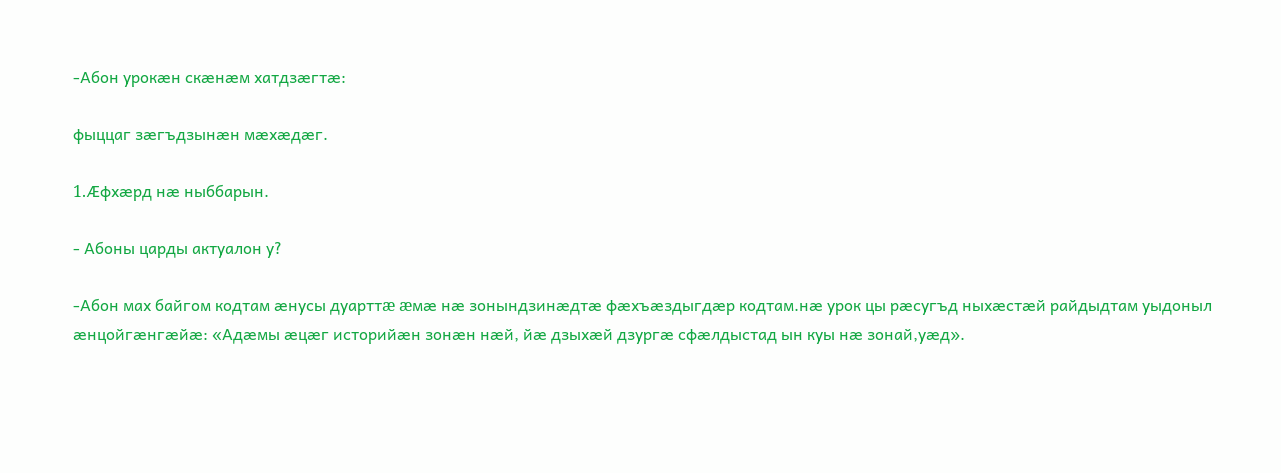-Абон урокæн скæнæм хатдзæгтæ:

фыццаг зæгъдзынæн мæхæдæг.

1.Æфхæрд нæ ныббарын.

- Абоны царды актуалон у?

-Абон мах байгом кодтам æнусы дуарттæ æмæ нæ зонындзинæдтæ фæхъæздыгдæр кодтам.нæ урок цы рæсугъд ныхæстæй райдыдтам уыдоныл æнцойгæнгæйæ: «Адæмы æцæг историйæн зонæн нæй, йæ дзыхæй дзургæ сфæлдыстад ын куы нæ зонай,уæд».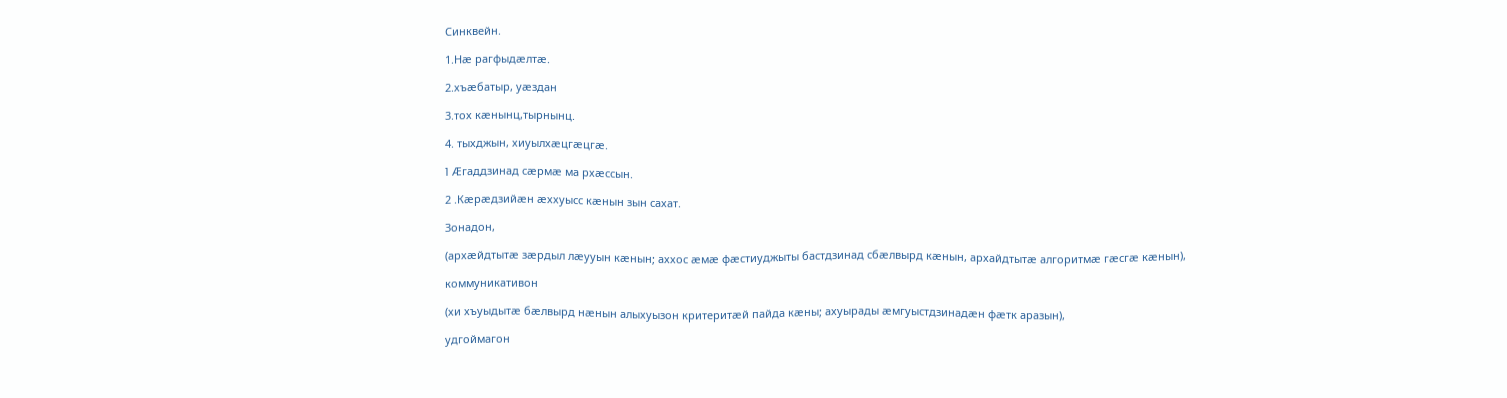Синквейн.

1.Нæ рагфыдæлтæ.

2.хъæбатыр, уæздан

3.тох кæнынц,тырнынц.

4. тыхджын, хиуылхæцгæцгæ.

1 Æгаддзинад сæрмæ ма рхæссын.

2 .Кæрæдзийæн æххуысс кæнын зын сахат.

Зонадон,

(архæйдтытæ зæрдыл лæууын кæнын; аххос æмæ фæстиуджыты бастдзинад сбæлвырд кæнын, архайдтытæ алгоритмæ гæсгæ кæнын),

коммуникативон

(хи хъуыдытæ бæлвырд нæнын алыхуызон критеритæй пайда кæны; ахуырады æмгуыстдзинадæн фæтк аразын),

удгоймагон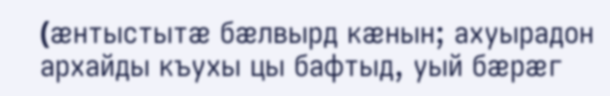(æнтыстытæ бæлвырд кæнын; ахуырадон архайды къухы цы бафтыд, уый бæрæг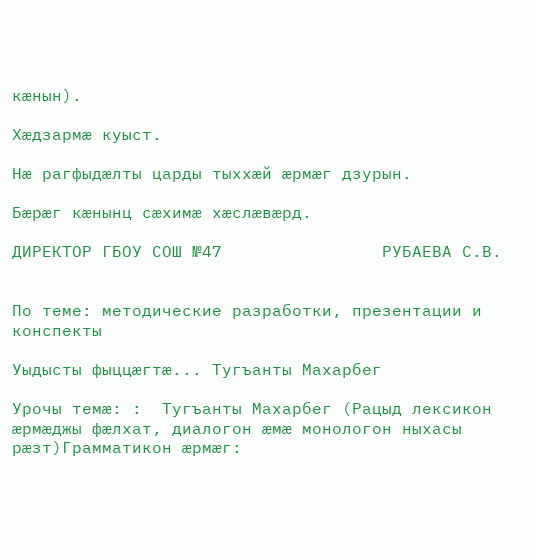кæнын).

Хæдзармæ куыст.

Нæ рагфыдæлты царды тыххæй æрмæг дзурын.

Бæрæг кæнынц сæхимæ хæслæвæрд.

ДИРЕКТОР ГБОУ СОШ №47                РУБАЕВА С.В.


По теме: методические разработки, презентации и конспекты

Уыдысты фыццæгтæ... Тугъанты Махарбег

Урочы темæ: :  Тугъанты Махарбег (Рацыд лексикон æрмæджы фæлхат, диалогон æмæ монологон ныхасы рæзт)Грамматикон æрмæг: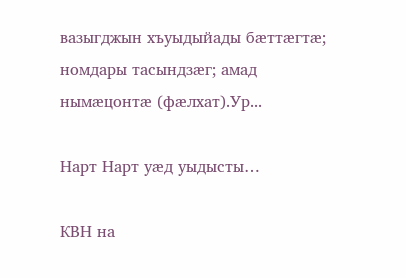вазыгджын хъуыдыйады бæттæгтæ; номдары тасындзæг; амад нымæцонтæ (фæлхат).Ур...

Нарт Нарт уæд уыдысты…

КВН на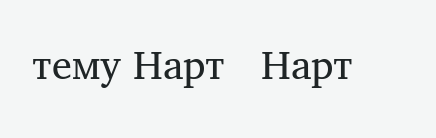тему Нарт   Нарт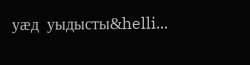уæд  уыдысты&helli...